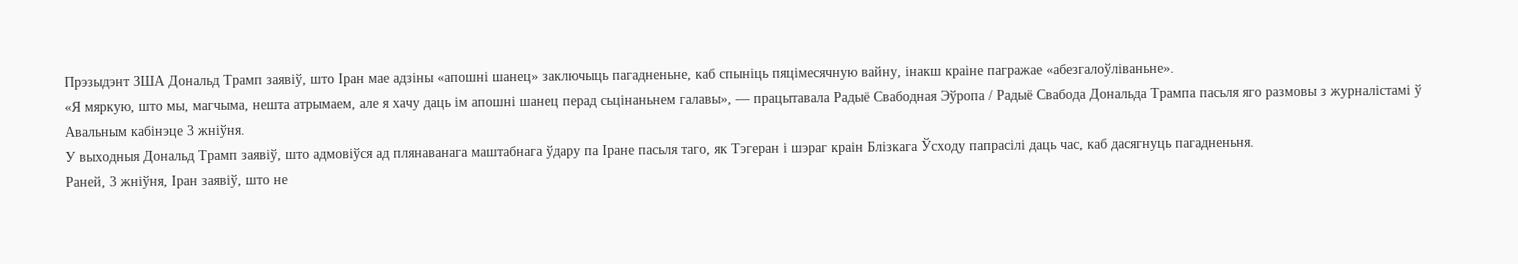Прэзыдэнт ЗША Дональд Трамп заявіў, што Іран мае адзіны «апошні шанец» заключыць пагадненьне, каб спыніць пяцімесячную вайну, інакш краіне пагражае «абезгалоўліваньне».
«Я мяркую, што мы, магчыма, нешта атрымаем, але я хачу даць ім апошні шанец перад сьцінаньнем галавы», — працытавала Радыё Свабодная Эўропа / Радыё Свабода Дональда Трампа пасьля яго размовы з журналістамі ў Авальным кабінэце 3 жніўня.
У выходныя Дональд Трамп заявіў, што адмовіўся ад плянаванага маштабнага ўдару па Іране пасьля таго, як Тэгеран і шэраг краін Блізкага Ўсходу папрасілі даць час, каб дасягнуць пагадненьня.
Раней, 3 жніўня, Іран заявіў, што не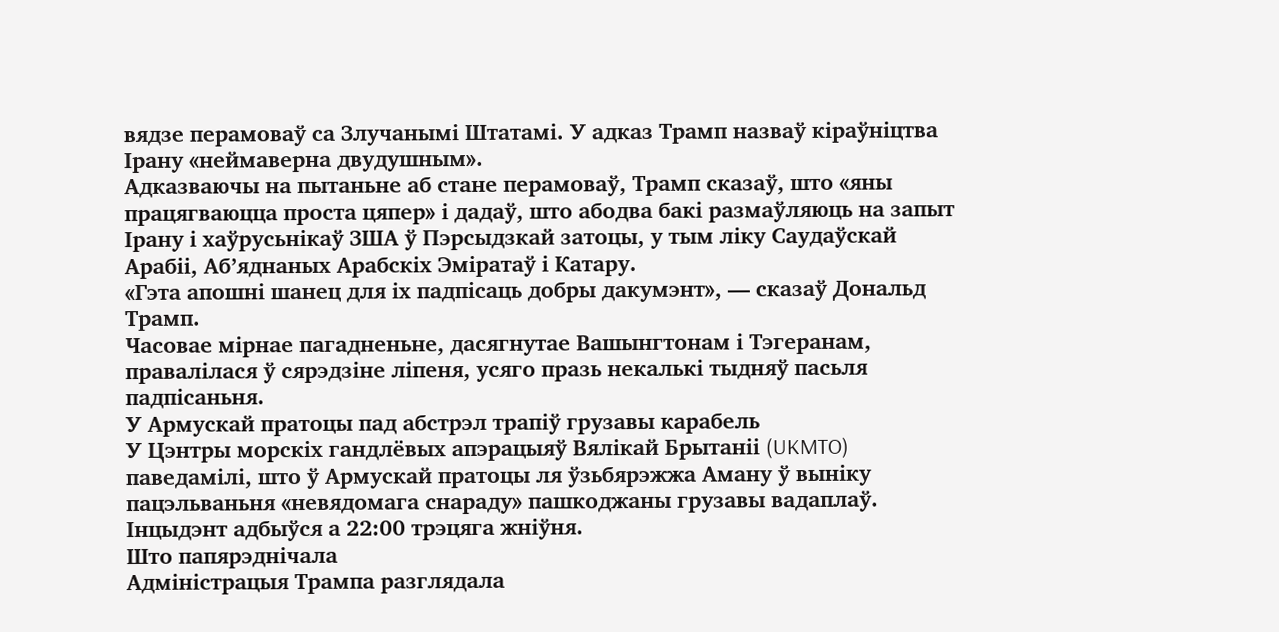вядзе перамоваў са Злучанымі Штатамі. У адказ Трамп назваў кіраўніцтва Ірану «неймаверна двудушным».
Адказваючы на пытаньне аб стане перамоваў, Трамп сказаў, што «яны працягваюцца проста цяпер» і дадаў, што абодва бакі размаўляюць на запыт Ірану і хаўрусьнікаў ЗША ў Пэрсыдзкай затоцы, у тым ліку Саудаўскай Арабіі, Аб’яднаных Арабскіх Эміратаў і Катару.
«Гэта апошні шанец для іх падпісаць добры дакумэнт», — сказаў Дональд Трамп.
Часовае мірнае пагадненьне, дасягнутае Вашынгтонам і Тэгеранам, правалілася ў сярэдзіне ліпеня, усяго празь некалькі тыдняў пасьля падпісаньня.
У Армускай пратоцы пад абстрэл трапіў грузавы карабель
У Цэнтры морскіх гандлёвых апэрацыяў Вялікай Брытаніі (UKMTO) паведамілі, што ў Армускай пратоцы ля ўзьбярэжжа Аману ў выніку пацэльваньня «невядомага снараду» пашкоджаны грузавы вадаплаў.
Інцыдэнт адбыўся а 22:00 трэцяга жніўня.
Што папярэднічала
Адміністрацыя Трампа разглядала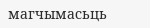магчымасьць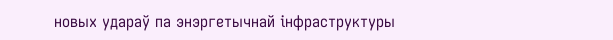новых удараў па энэргетычнай інфраструктуры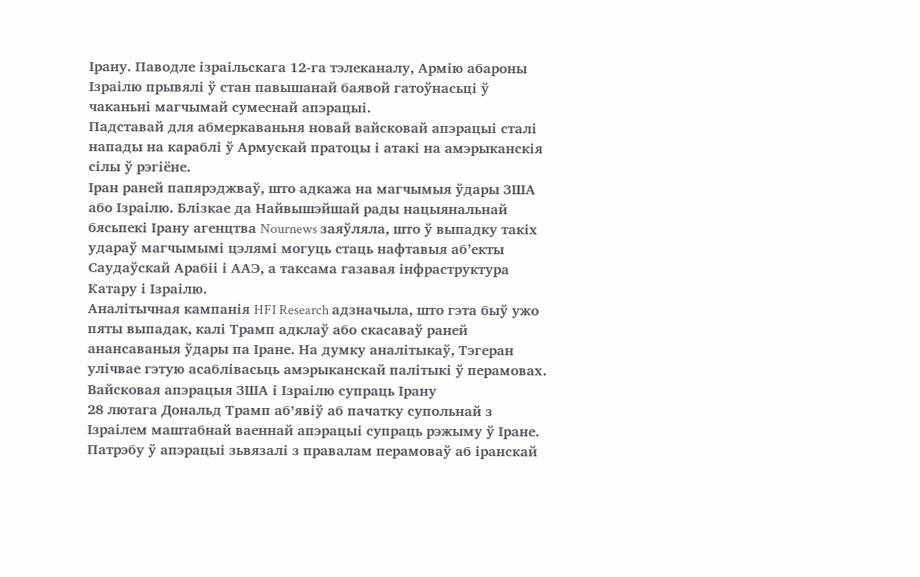Ірану. Паводле ізраільскага 12-га тэлеканалу, Армію абароны Ізраілю прывялі ў стан павышанай баявой гатоўнасьці ў чаканьні магчымай сумеснай апэрацыі.
Падставай для абмеркаваньня новай вайсковай апэрацыі сталі напады на караблі ў Армускай пратоцы і атакі на амэрыканскія сілы ў рэгіёне.
Іран раней папярэджваў, што адкажа на магчымыя ўдары ЗША або Ізраілю. Блізкае да Найвышэйшай рады нацыянальнай бясьпекі Ірану агенцтва Nournews заяўляла, што ў выпадку такіх удараў магчымымі цэлямі могуць стаць нафтавыя абʼекты Саудаўскай Арабіі і ААЭ, а таксама газавая інфраструктура Катару і Ізраілю.
Аналітычная кампанія HFI Research адзначыла, што гэта быў ужо пяты выпадак, калі Трамп адклаў або скасаваў раней анансаваныя ўдары па Іране. На думку аналітыкаў, Тэгеран улічвае гэтую асаблівасьць амэрыканскай палітыкі ў перамовах.
Вайсковая апэрацыя ЗША і Ізраілю супраць Ірану
28 лютага Дональд Трамп аб’явіў аб пачатку супольнай з Ізраілем маштабнай ваеннай апэрацыі супраць рэжыму ў Іране. Патрэбу ў апэрацыі зьвязалі з правалам перамоваў аб іранскай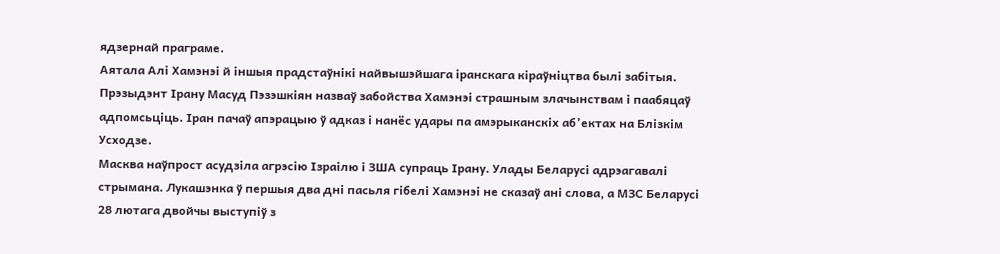ядзернай праграме.
Аятала Алі Хамэнэі й іншыя прадстаўнікі найвышэйшага іранскага кіраўніцтва былі забітыя. Прэзыдэнт Ірану Масуд Пэзэшкіян назваў забойства Хамэнэі страшным злачынствам і паабяцаў адпомсьціць. Іран пачаў апэрацыю ў адказ і нанёс удары па амэрыканскіх аб’ектах на Блізкім Усходзе.
Масква наўпрост асудзіла агрэсію Ізраілю і ЗША супраць Ірану. Улады Беларусі адрэагавалі стрымана. Лукашэнка ў першыя два дні пасьля гібелі Хамэнэі не сказаў ані слова, а МЗС Беларусі 28 лютага двойчы выступіў з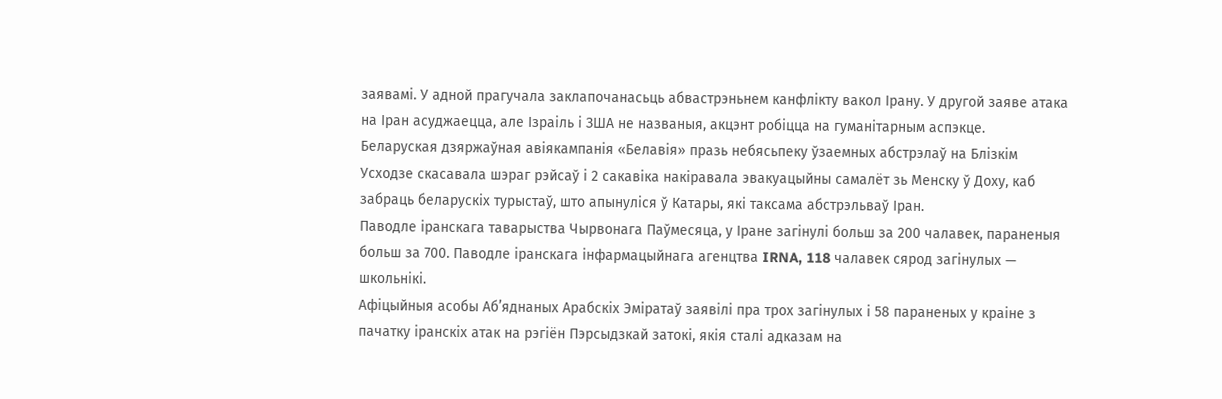заявамі. У адной прагучала заклапочанасьць абвастрэньнем канфлікту вакол Ірану. У другой заяве атака на Іран асуджаецца, але Ізраіль і ЗША не названыя, акцэнт робіцца на гуманітарным аспэкце.
Беларуская дзяржаўная авіякампанія «Белавія» празь небясьпеку ўзаемных абстрэлаў на Блізкім Усходзе скасавала шэраг рэйсаў і 2 сакавіка накіравала эвакуацыйны самалёт зь Менску ў Доху, каб забраць беларускіх турыстаў, што апынуліся ў Катары, які таксама абстрэльваў Іран.
Паводле іранскага таварыства Чырвонага Паўмесяца, у Іране загінулі больш за 200 чалавек, параненыя больш за 700. Паводле іранскага інфармацыйнага агенцтва IRNA, 118 чалавек сярод загінулых — школьнікі.
Афіцыйныя асобы Аб’яднаных Арабскіх Эміратаў заявілі пра трох загінулых і 58 параненых у краіне з пачатку іранскіх атак на рэгіён Пэрсыдзкай затокі, якія сталі адказам на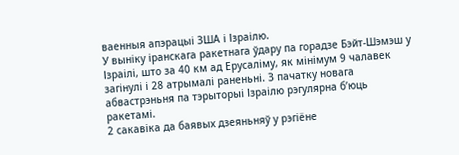ваенныя апэрацыі ЗША і Ізраілю.
У выніку іранскага ракетнага ўдару па горадзе Бэйт-Шэмэш у Ізраілі, што за 40 км ад Ерусаліму, як мінімум 9 чалавек загінулі і 28 атрымалі раненьні. З пачатку новага абвастрэньня па тэрыторыі Ізраілю рэгулярна б’юць ракетамі.
2 сакавіка да баявых дзеяньняў у рэгіёне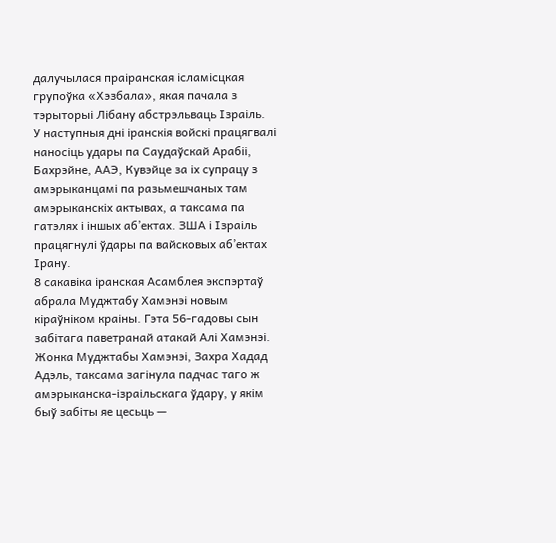далучылася праіранская ісламісцкая групоўка «Хэзбала», якая пачала з тэрыторыі Лібану абстрэльваць Ізраіль.
У наступныя дні іранскія войскі працягвалі наносіць удары па Саудаўскай Арабіі, Бахрэйне, ААЭ, Кувэйце за іх супрацу з амэрыканцамі па разьмешчаных там амэрыканскіх актывах, а таксама па гатэлях і іншых аб’ектах. ЗША і Ізраіль працягнулі ўдары па вайсковых аб’ектах Ірану.
8 сакавіка іранская Асамблея экспэртаў абрала Муджтабу Хамэнэі новым кіраўніком краіны. Гэта 56-гадовы сын забітага паветранай атакай Алі Хамэнэі. Жонка Муджтабы Хамэнэі, Захра Хадад Адэль, таксама загінула падчас таго ж амэрыканска-ізраільскага ўдару, у якім быў забіты яе цесьць —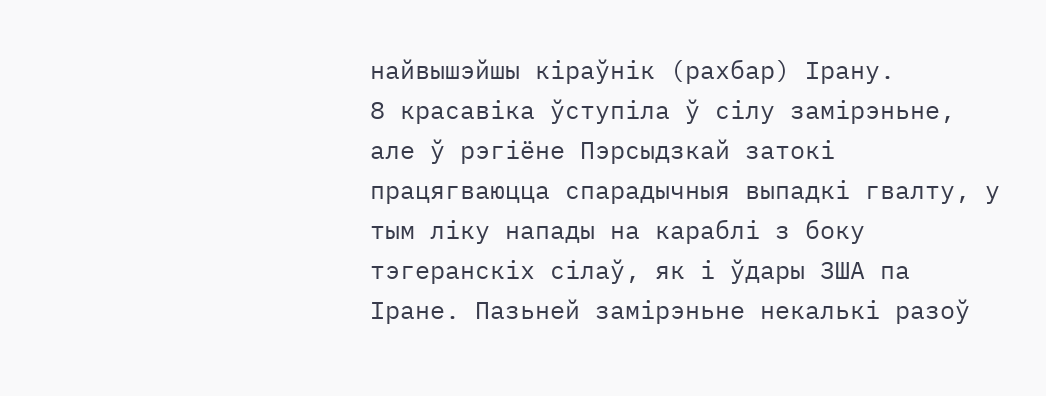найвышэйшы кіраўнік (рахбар) Ірану.
8 красавіка ўступіла ў сілу замірэньне, але ў рэгіёне Пэрсыдзкай затокі працягваюцца спарадычныя выпадкі гвалту, у тым ліку напады на караблі з боку тэгеранскіх сілаў, як і ўдары ЗША па Іране. Пазьней замірэньне некалькі разоў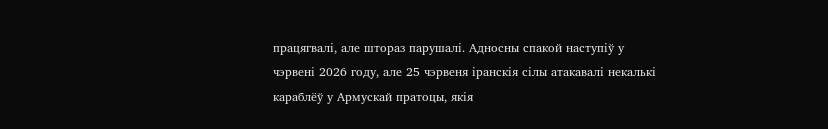працягвалі, але штораз парушалі. Адносны спакой наступіў у чэрвені 2026 году, але 25 чэрвеня іранскія сілы атакавалі некалькі караблёў у Армускай пратоцы, якія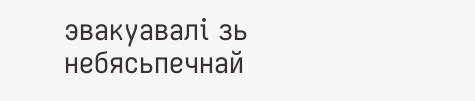эвакуавалі зь небясьпечнай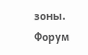зоны.
Форум